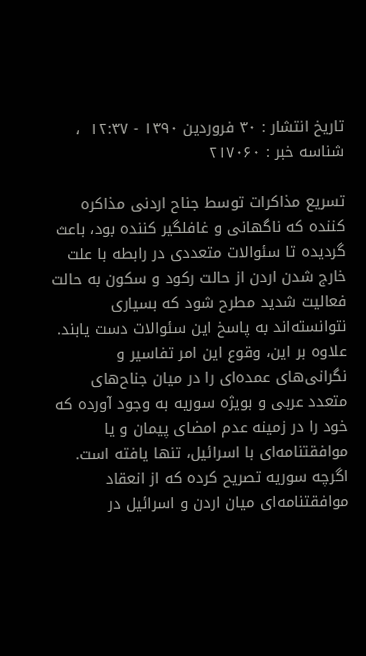تاریخ انتشار : ۳۰ فروردين ۱۳۹۰ - ۱۲:۳۷  ،
شناسه خبر : ۲۱۷۰۶۰

تسریع مذاکرات توسط جناح اردنی مذاکره کننده که ناگهانی و غافلگیر کننده بود، باعث گردیده تا سئوالات متعددی در رابطه با علت خارج شدن اردن از حالت رکود و سکون به حالت فعالیت شدید مطرح شود که بسیاری نتوانسته‌اند به پاسخ این سئوالات دست یابند.
علاوه بر این، وقوع این امر تفاسیر و نگرانی‌های عمده‌ای را در میان جناح‌های متعدد عربی و بویژه سوریه به وجود آورده که خود را در زمینه عدم امضای پیمان و یا موافقتنامه‌ای با اسرائیل، تنها یافته است.
اگرچه سوریه تصریح کرده که از انعقاد موافقتنامه‌ای میان اردن و اسرائیل در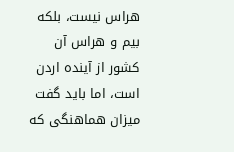هراس نیست، بلکه بیم و هراس آن کشور از آینده اردن است، اما باید گفت میزان هماهنگی که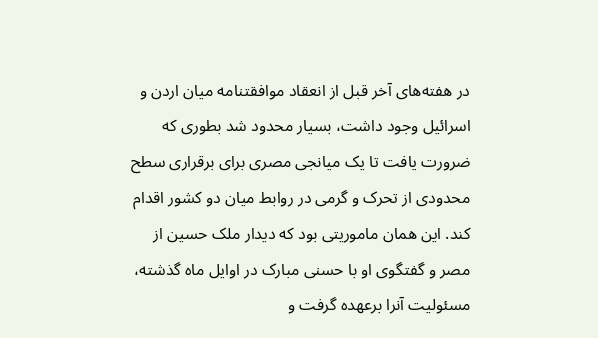در هفته‌های آخر قبل از انعقاد موافقتنامه‌ میان اردن و اسرائیل وجود داشت، بسیار محدود شد بطوری که ضرورت یافت تا یک میانجی مصری برای برقراری سطح محدودی از تحرک و گرمی در روابط میان دو کشور اقدام کند. این همان ماموریتی بود که دیدار ملک‌ حسین از مصر و گفتگوی او با حسنی ‌مبارک در اوایل ماه گذشته، مسئولیت آنرا برعهده گرفت و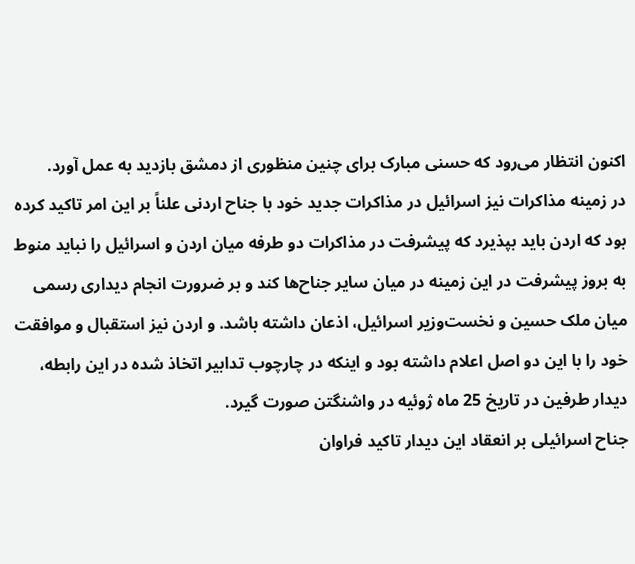اکنون انتظار می‌رود که حسنی‌ مبارک برای چنین منظوری از دمشق بازدید به عمل آورد.
در زمینه مذاکرات نیز اسرائیل در مذاکرات جدید خود با جناح اردنی علناً بر این امر تاکید کرده بود که اردن باید بپذیرد که پیشرفت در مذاکرات دو طرفه میان اردن و اسرائیل را نباید منوط به بروز پیشرفت در این زمینه در میان سایر جناح‌ها کند و بر ضرورت انجام دیداری رسمی میان ملک‌ حسین و نخست‌وزیر اسرائیل، اذعان داشته باشد. و اردن نیز استقبال و موافقت خود را با این دو اصل اعلام داشته بود و اینکه در چارچوب تدابیر اتخاذ شده در این رابطه، دیدار طرفین در تاریخ 25 ماه ژوئیه در واشنگتن صورت گیرد.
جناح اسرائیلی بر انعقاد این دیدار تاکید فراوان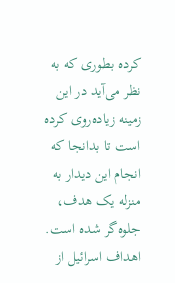کرده بطوری که به نظر می‌آید در این زمینه زیاده‌روی کرده است تا بدانجا که انجام این دیدار به منزله یک هدف، جلوه‌گر شده‌ است. اهداف اسرائیل از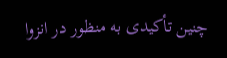چنین تأکیدی به منظور در انزوا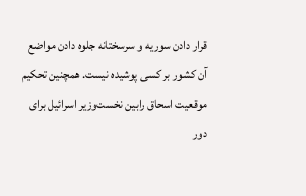قرار دادن سوریه و سرسختانه جلوه‌ دادن مواضع آن کشور بر کسی پوشیده نیست. همچنین تحکیم موقعیت اسحاق رابین نخست‌وزیر اسرائیل برای دور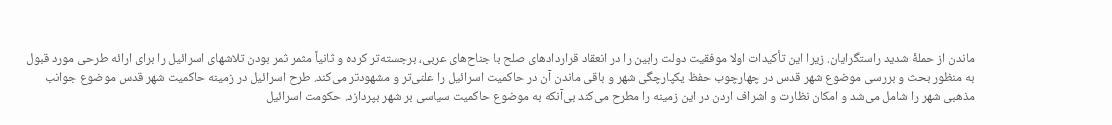ماندن از حملۀ شدید راستگرایان. زیرا این تأکیدات اولا موفقیت دولت رابین را در انعقاد قراردادهای صلح با جناح‌های عربی، برجسته‌تر کرده و ثانیاً مثمر ثمر بودن تلاشهای اسرائیل را برای ارائه طرحی مورد قبول به منظور بحث و بررسی موضوع شهر قدس در چهارچوب حفظ یکپارچگی شهر و باقی‌ ماندن آن در حاکمیت اسرائیل را علنی‌تر و مشهودتر می‌کند. طرح اسرائیل در زمینه حاکمیت شهر قدس موضوع جوانب مذهبی شهر را شامل می‌شد و امکان نظارت و اشراف اردن در این زمینه را مطرح می‌کند بی‌آنکه به موضوع حاکمیت سیاسی بر شهر بپردازد. حکومت اسرائیل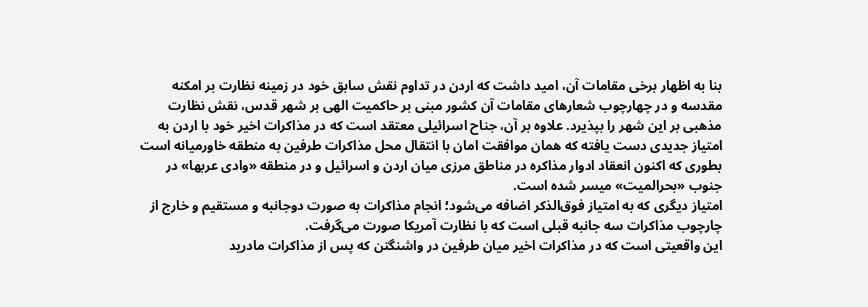بنا به اظهار برخی مقامات آن، امید داشت که اردن در تداوم نقش سابق خود در زمینه نظارت بر امکنه مقدسه و در چهارچوب شعارهای مقامات آن کشور مبنی بر حاکمیت‌ الهی بر شهر قدس، نقش نظارت مذهبی بر این شهر را بپذیرد. علاوه بر آن، جناح اسرائیلی معتقد است که در مذاکرات اخیر خود با اردن به امتیاز جدیدی دست‌ یافته که همان موافقت امان با انتقال محل مذاکرات طرفین به منطقه خاورمیانه است بطوری که اکنون انعقاد ادوار مذاکره در مناطق مرزی میان اردن و اسرائیل و در منطقه «وادی عربها» در جنوب «بحرالمیت» میسر شده‌ است.
امتیاز دیگری که به امتیاز فوق‌الذکر اضافه می‌شود؛ انجام مذاکرات به صورت دوجانبه و مستقیم و خارج از چارچوب مذاکرات سه‌ جانبه قبلی است که با نظارت آمریکا صورت می‌گرفت.
این واقعیتی است که در مذاکرات اخیر میان طرفین در واشنگتن که پس از مذاکرات مادرید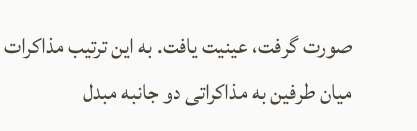صورت گرفت، عینیت یافت. به این ترتیب مذاکرات میان طرفین به مذاکراتی دو جانبه مبدل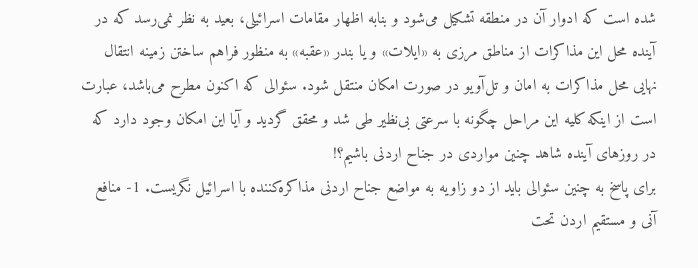شده ‌است که ادوار آن در منطقه تشکیل می‌شود و بنابه اظهار مقامات اسرائیلی، بعید به نظر نمی‌رسد که در آینده محل این مذاکرات از مناطق مرزی به «ایلات» و یا بندر «عقبه» به منظور فراهم ساختن زمینه انتقال نهایی محل مذاکرات به امان و تل‌آویو در صورت امکان منتقل شود. سئوالی که اکنون مطرح می‌باشد، عبارت است از اینکه کلیه این مراحل چگونه با سرعتی بی‌نظیر طی شد و محقق گردید و آیا این امکان وجود دارد که در روزهای آینده شاهد چنین مواردی در جناح اردنی باشیم؟!
برای پاسخ به چنین سئوالی باید از دو زاویه به مواضع جناح اردنی مذاکره‌کننده با اسرائیل نگریست. 1- منافع آنی و مستقیم اردن تحت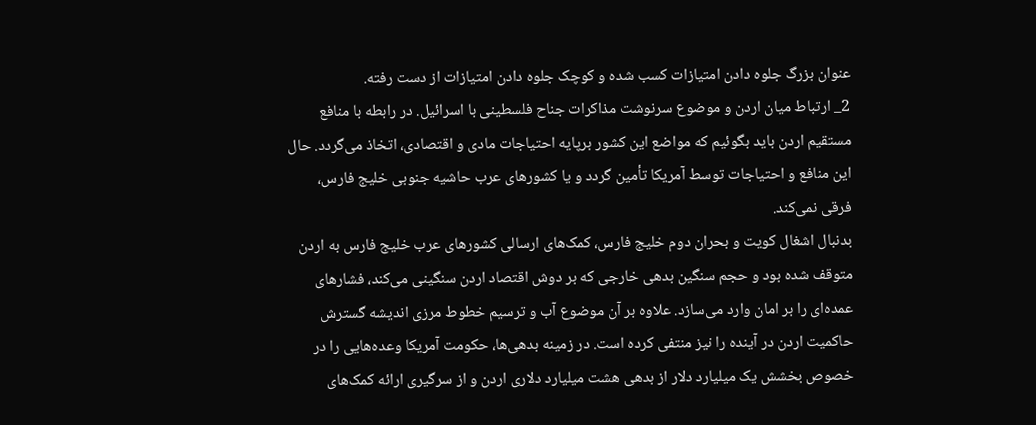عنوان بزرگ جلوه ‌دادن امتیازات کسب ‌شده و کوچک جلوه ‌دادن امتیازات از دست رفته.
2_ ارتباط میان اردن و موضوع سرنوشت مذاکرات جناح فلسطینی با اسرائیل. در رابطه با منافع مستقیم اردن باید بگوئیم که مواضع این کشور برپایه احتیاجات مادی و اقتصادی، اتخاذ می‌گردد. حال این منافع و احتیاجات توسط آمریکا تأمین گردد و یا کشورهای عرب حاشیه جنوبی خلیج ‌فارس، فرقی نمی‌کند.
بدنبال اشغال کویت و بحران دوم خلیج‌ فارس، کمک‌های ارسالی کشورهای عرب خلیج ‌فارس به اردن متوقف شده ‌بود و حجم سنگین بدهی خارجی که بر دوش اقتصاد اردن سنگینی می‌کند، فشارهای عمده‌ای را بر امان وارد می‌سازد. علاوه بر آن موضوع آب و ترسیم خطوط مرزی اندیشه گسترش حاکمیت اردن در آینده را نیز منتفی کرده‌ است. در زمینه بدهی‌ها، حکومت آمریکا وعده‌هایی را در خصوص بخشش یک میلیارد دلار از بدهی هشت میلیارد دلاری اردن و از سرگیری ارائه کمک‌های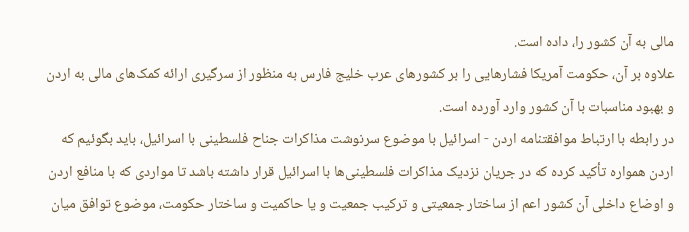مالی به آن کشور را، داده است.
علاوه بر آن، حکومت آمریکا فشارهایی را بر کشورهای عرب خلیج ‌فارس به منظور از سرگیری ارائه کمک‌های مالی به اردن و بهبود مناسبات با آن کشور وارد آورده ‌است.
در رابطه با ارتباط موافقتنامه اردن - اسرائیل با موضوع سرنوشت مذاکرات جناح فلسطینی با اسرائیل، باید بگوئیم که اردن همواره تأکید کرده که در جریان نزدیک مذاکرات فلسطینی‌ها با اسرائیل قرار داشته باشد تا مواردی که با منافع اردن و اوضاع داخلی آن کشور اعم از ساختار جمعیتی و ترکیب جمعیت و یا حاکمیت و ساختار حکومت، موضوع توافق میان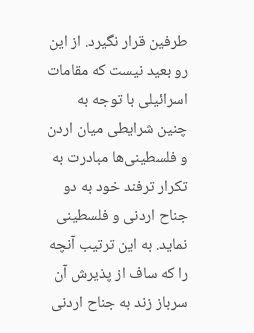طرفین قرار نگیرد. از این رو بعید نیست که مقامات اسرائیلی با توجه به چنین شرایطی میان اردن و فلسطینی‌ها مبادرت به تکرار ترفند خود به دو جناح اردنی و فلسطینی نماید. به این ترتیب آنچه را که ساف از پذیرش آن سرباز زند به جناح اردنی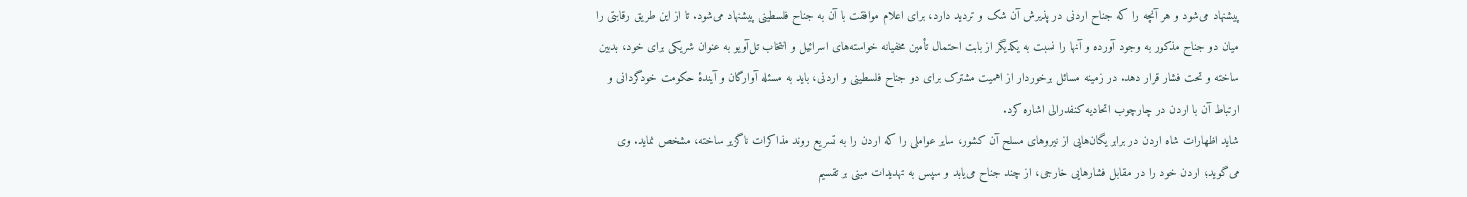پیشنهاد می‌شود و هر آنچه را که جناح اردنی در پذیرش آن شک و تردید دارد، برای اعلام موافقت با آن به جناح فلسطینی پیشنهاد می‌شود. تا از این طریق رقابتی را میان دو جناح مذکور به وجود آورده و آنها را نسبت به یکدیگر از بابت احتمال تأمین مخفیانه خواسته‌های اسرائیل و انتخاب تل‌آویو به عنوان شریکی برای خود، بدبین ساخته و تحت فشار قرار دهد. در زمینه مسائل برخوردار از اهمیت مشترک برای دو جناح فلسطینی و اردنی، باید به مسئله آوارگان و آیندۀ حکومت خودگردانی و ارتباط آن با اردن در چارچوب اتحادیه کنفدرالی اشاره کرد.
شاید اظهارات شاه اردن در برابر یگان‌هایی از نیروهای مسلح آن کشور، سایر عواملی را که اردن را به تسریع روند مذاکرات ناگزیر ساخته، مشخص نماید. وی می‌گوید؛ اردن خود را در مقابل فشارهایی خارجی، از چند جناح می‌یابد و سپس به تهدیدات مبنی بر تقسیم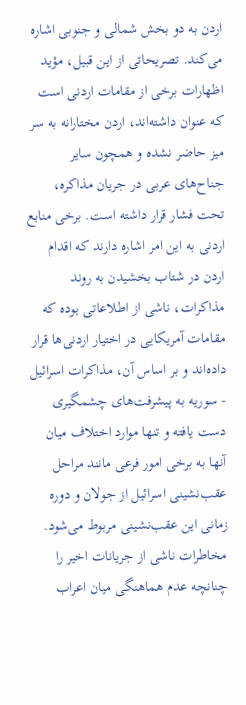اردن به دو بخش شمالی و جنوبی اشاره می‌کند. تصریحاتی از این قبیل، مؤید اظهارات برخی از مقامات اردنی است که عنوان داشته‌اند، اردن مختارانه به سر میز حاضر نشده و همچون سایر جناح‌های عربی در جریان مذاکره، تحت فشار قرار داشته است. برخی منابع اردنی به این امر اشاره دارند که اقدام اردن در شتاب بخشیدن به روند مذاکرات، ناشی از اطلاعاتی بوده که مقامات آمریکایی در اختیار اردنی‌ها قرار داده‌اند و بر اساس آن، مذاکرات اسرائیل - سوریه به پیشرفت‌های چشمگیری دست‌ یافته و تنها موارد اختلاف میان آنها به برخی امور فرعی مانند مراحل عقب‌نشینی اسرائیل از جولان و دوره زمانی این عقب‌نشینی مربوط می‌شود. مخاطرات ناشی از جریانات اخیر را چنانچه عدم هماهنگی میان اعراب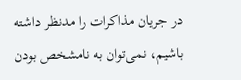در جریان مذاکرات را مدنظر داشته‌ باشیم، نمی‌توان به نامشخص بودن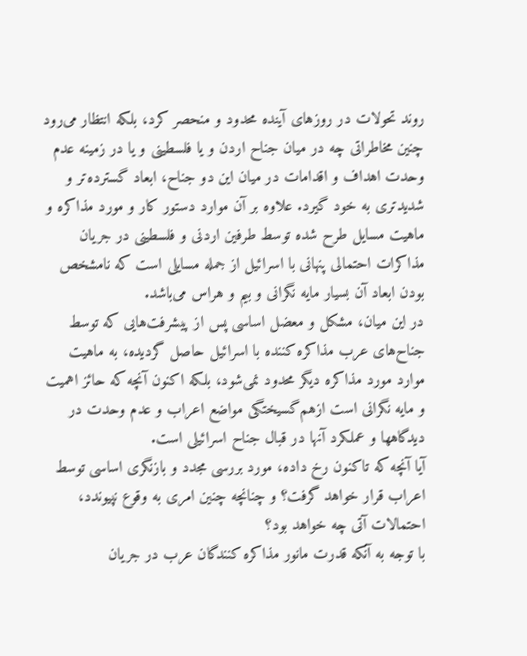روند تحولات در روزهای آینده محدود و منحصر کرد، بلکه انتظار می‌رود چنین مخاطراتی چه در میان جناح اردن و یا فلسطینی‌ و یا در زمینه عدم وحدت اهداف و اقدامات در میان این دو جناح، ابعاد گسترده‌تر و شدیدتری به خود گیرد. علاوه بر آن موارد دستور کار و مورد مذاکره و ماهیت مسایل طرح شده توسط طرفین اردنی و فلسطینی در جریان مذاکرات احتمالی پنهانی با اسرائیل از جمله مسایلی است که نامشخص بودن ابعاد آن بسیار مایه نگرانی و بیم و هراس می‌باشد.
در این میان، مشکل و معضل اساسی پس از پیشرفت‌هایی که توسط جناح‌های عرب مذاکره کننده با اسرائیل حاصل گردیده، به ماهیت موارد مورد مذاکره دیگر محدود نمی‌شود، بلکه اکنون آنچه که حائز اهمیت و مایه نگرانی است ازهم‌گسیختگی مواضع اعراب و عدم وحدت در دیدگاهها و عملکرد آنها در قبال جناح اسرائیلی است.
آیا آنچه که تاکنون رخ داده، مورد بررسی مجدد و بازنگری اساسی توسط اعراب قرار خواهد گرفت؟ و چنانچه چنین امری به وقوع نپیوندد، احتمالات آتی چه خواهد بود؟
با توجه به آنکه قدرت مانور مذاکره کنندگان عرب در جریان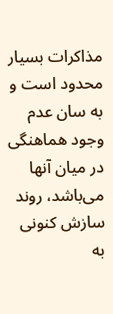مذاکرات بسیار محدود است و به سان عدم وجود هماهنگی در میان آنها می‌باشد، روند سازش کنونی به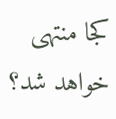کجا منتهی خواهد شد؟